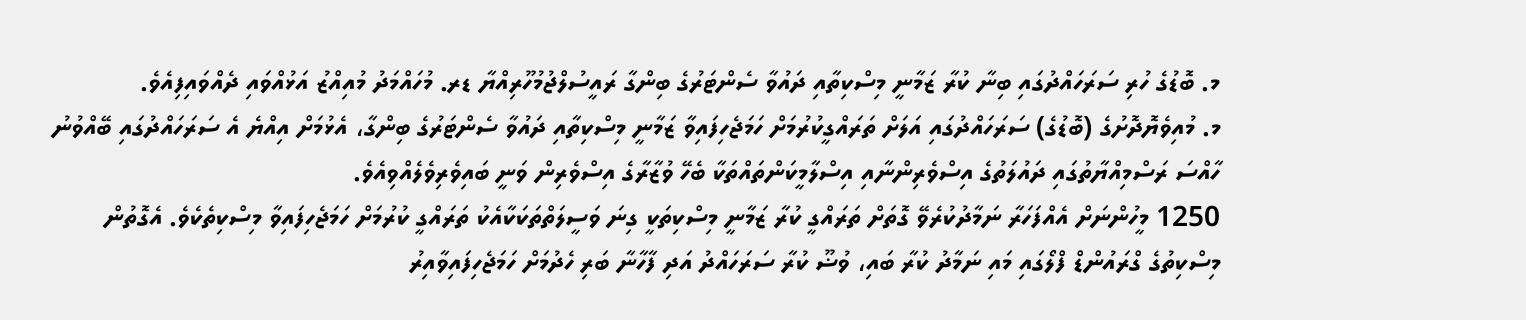މ. ބޮޑުގެ ހުރި ސަރަހައްދުގައި ބިނާ ކުރާ ޒަމާނީ މިސްކިތާއި ދައުވާ ސެންޓަރުގެ ބިންގާ ރައީސުލްޖުމުހޫރިއްޔާ ޑރ. މުހައްމަދު މުއިއްޒު އަޅުއްވައި ދެއްވައިފިއެވެ.
މ. މުއިވެޔޮދޮށުގެ (ބޮޑުގެ) ސަރަހައްދުގައި އަލަށް ތަރައްގީކުރުމަށް ހަމަޖެހިފައިވާ ޒަމާނީ މިސްކިތާއި ދައުވާ ސެންޓަރުގެ ބިންގާ، އެޅުމަށް އިއްޔެ އެ ސަރަހައްދުގައި ބޭއްވުނު ހާއްސަ ރަސްމިއްޔާތުގައި ދައުލަތުގެ އިސްވެރިންނާއި އިސްލާމީކަންތައްތަކާ ބެހޭ ވުޒާރާގެ އިސްވެރިން ވަނީ ބައިވެރިވެލެއްވިއެވެ.
1250 މީހުންނަށް އެއްފަހަރާ ނަމާދުކުރެވޭ ގޮތަށް ތަރައްގީ ކުރާ ޒަމާނީ މިސްކިތަކީ ގިނަ ވަސީލަތްތަކަކާއެކު ތަރައްގީ ކުރުމަށް ހަމަޖެހިފައިވާ މިސްކިތެކެވެ. އެގޮތުން މިސްކިތުގެ ގްރައުންޑް ފްލޯގައި މައި ނަމާދު ކުރާ ބައި، ވުޟޫ ކުރާ ސަރަހައްދު އަދި ފާހާނާ ބަރި ހެދުމަށް ހަމަޖެހިފައިވާއިރު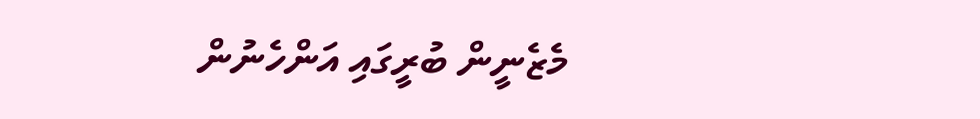މެޒެނީން ބުރީގައި އަންހެނުން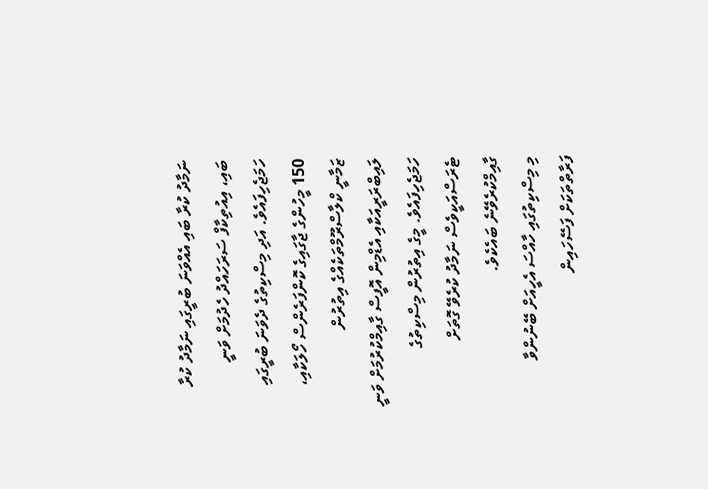ނަމާދު ކުރާ ބައި އެއްވަނަ ބުރީގައި ނަމާދު ކުރާ ބައި، އިއުތިކާފް ސަރަހައްދު ހެދުމަށް ވަނީ ހަމަޖެހިފައެވެ. އަދި މިސްކިތުގެ ދެވަނަ ބުރީގައި 150 މީހުންގެ ޖާގައިގެ ކޮންފަރެންސް ހޯލަކާއި، ޒަމާނީ ކްލާސްރޫމްތަކެއްގެ އިތުރުން ލައިބްރަރީއަކާއި އެޑްމިން އޮފީސް ގާއިމްކުރުމަށް ވަނީ ހަމަޖެހިފައެވެ. މީގެ އިތުރުން މިސްކިތުގެ ޓެރަސްއަކީވެސް ނަމާދު ކުރެވޭ ގޮތަށް ގާއިމްކުރެވޭނެ ބައެކެވެ.
މި މިސްކިތުގައި ހާއްސަ އެހީއަށް ބޭނުންވާ ފަރާތްތަކަށް ފަސޭހައިން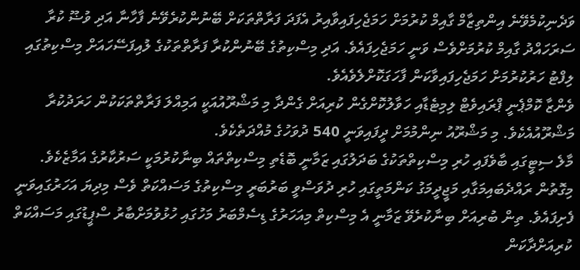ވަދެނިކުމެވޭނެ އިންތިޒާމް ގާއިމް ކުރުމަށް ހަމަޖެހިފައިވާއިރު އެފަދަ ފަރާތްތަކަށް ބޭނުންކުރެވޭނެ ފާހާނާ އަދި ވުޟޫ ކުރާ ސަރަހައްދު ގާއިމް ކުރުމަށްވެސް ވަނީ ހަމަޖެހިފައެވެ. އަދި މިސްކިތުގެ ބޭނުންކުރާ ފަރާތްތަކުގެ ލުއިފަސޭހައަށް މިސްކިތުގައި ލިފްޓު ހަރުކުރުމަށް ހަމަޖެހިފައިވާކަން ފާހަގަކޮށްލެވެއެވެ.
ވެންޒާ ކޮމްޕެނީ ޕްރައިވެޓް ލިމިޓެޑާއި ހަވާލުކޮށްގެން ކުރިއަށް ގެންދާ މި މަޝްރޫއުއަކީ އަމިއްލަ ފަރާތްތަކަކުން ހަރަދުކުރާ މަޝްރޫއުއެކެވެ. މި މަޝްރޫއު ނިންމުމަށް ދީފައިވަނީ 540 ދުވަހުގެ މުއްދަތެކެވެ.
މާލެ ސިޓީގައި ބާވެފައި ހުރި މިސްކިތްތަކުގެ ބަދަލުގައި ޒަމާނީ ބޮޑެތި މިސްކިތްތައް ބިނާކުރުމަކީ ސަރުކާރުގެ އަމާޒެކެވެ. މިގޮތުން ރައްދެބައިމަގާއި މަޖީދީމަގު ކަންމަތީގައި ހުރި ދުވަސްވީ ބަރުބަރީ މިސްކިތުގެ މަސައްކަތް ވެސް މިދިޔަ އަހަރުގައިވަނީ ފެށިފައެވެ. ތިން ބުރިއަށް ބިނާކުރެވޭ ޒަމާނީ އެ މިސްކިތް މިއަހަރުގެ ޑިސެމްބަރު މަހުގައި ހުޅުވުމަށްބާރު ސްޕީޑުގައި މަސައްކަތް ކުރިއަށްދާކަން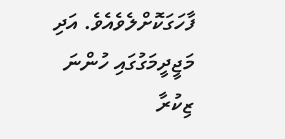ފާހަގަކޮށްލެވެއެވެ. އަދި މަޖީދީމަގުގައި ހުންނަ ޒިކުރާ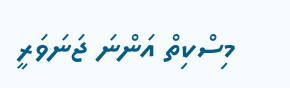މިސްކިތް އަންނަ ޖަނަވަރީ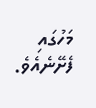މަހުގައި ފެށޭނެއެވެ.